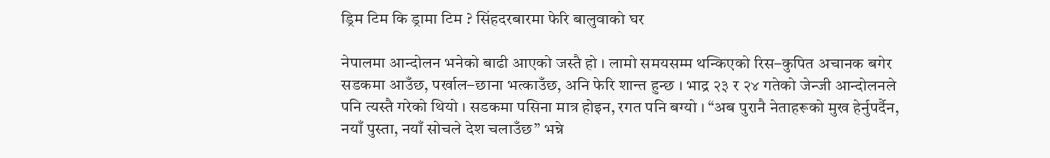ड्रिम टिम कि ड्रामा टिम ? सिंहदरबारमा फेरि बालुवाको घर

नेपालमा आन्दोलन भनेको बाढी आएको जस्तै हो । लामो समयसम्म थन्किएको रिस–कुपित अचानक बगेर सडकमा आउँछ, पर्खाल–छाना भत्काउँछ, अनि फेरि शान्त हुन्छ । भाद्र २३ र २४ गतेको जेन्जी आन्दोलनले पनि त्यस्तै गरेको थियो । सडकमा पसिना मात्र होइन, रगत पनि बग्यो । “अब पुरानै नेताहरूको मुख हेर्नुपर्दैन, नयाँ पुस्ता, नयाँ सोचले देश चलाउँछ” भन्ने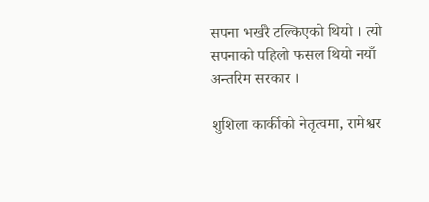सपना भर्खरै टल्किएको थियो । त्यो सपनाको पहिलो फसल थियो नयाँ अन्तरिम सरकार ।

शुशिला कार्कीको नेतृत्वमा, रामेश्वर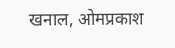खनाल, ओमप्रकाश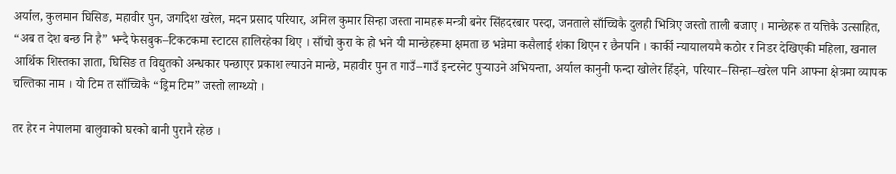अर्याल, कुलमान घिसिङ, महावीर पुन, जगदिश खरेल, मदन प्रसाद परियार, अनिल कुमार सिन्हा जस्ता नामहरू मन्त्री बनेर सिंहदरबार पस्दा, जनताले साँच्चिकै दुलही भित्रिए जस्तो ताली बजाए । मान्छेहरू त यत्तिकै उत्साहित, “अब त देश बन्छ नि है” भन्दै फेसबुक–टिकटकमा स्टाटस हालिरहेका थिए । साँचो कुरा के हो भने यी मान्छेहरूमा क्षमता छ भन्नेमा कसैलाई शंका थिएन र छैनपनि । कार्की न्यायालयमै कठोर र निडर देखिएकी महिला, खनाल आर्थिक शिस्तका ज्ञाता, घिसिङ त विद्युतको अन्धकार पन्छाएर प्रकाश ल्याउने मान्छे, महावीर पुन त गाउँ–गाउँ इन्टरनेट पुर्‍याउने अभियन्ता, अर्याल कानुनी फन्दा खोलेर हिँड्ने, परियार–सिन्हा–खरेल पनि आफ्ना क्षेत्रमा व्यापक चल्तिका नाम । यो टिम त साँच्चिकै “ड्रिम टिम” जस्तो लाग्थ्यो ।

तर हेर न नेपालमा बालुवाको घरको बानी पुरानै रहेछ ।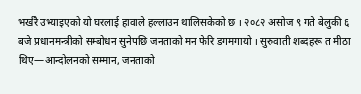भर्खरै उभ्याइएको यो घरलाई हावाले हल्लाउन थालिसकेको छ । २०८२ असोज ९ गते बेलुकी ६ बजे प्रधानमन्त्रीको सम्बोधन सुनेपछि जनताको मन फेरि डगमगायो । सुरुवाती शब्दहरू त मीठा थिए—आन्दोलनको सम्मान, जनताको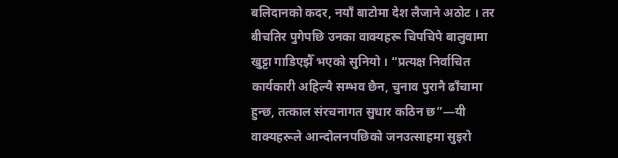बलिदानको कदर, नयाँ बाटोमा देश लैजाने अठोट । तर बीचतिर पुगेपछि उनका वाक्यहरू चिपचिपे बालुवामा खुट्टा गाडिएझैँ भएको सुनियो । “प्रत्यक्ष निर्वाचित कार्यकारी अहिल्यै सम्भव छैन, चुनाव पुरानै ढाँचामा हुन्छ, तत्काल संरचनागत सुधार कठिन छ”—यी वाक्यहरूले आन्दोलनपछिको जनउत्साहमा सुइरो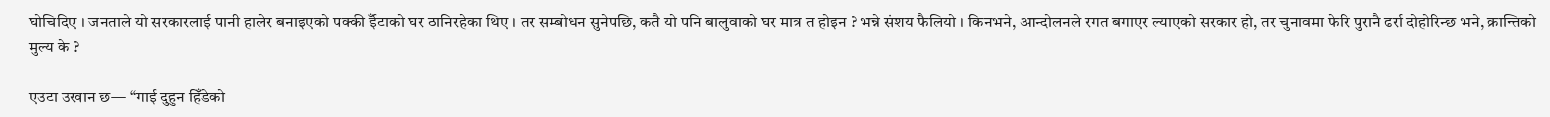घोचिदिए । जनताले यो सरकारलाई पानी हालेर बनाइएको पक्की ईँटाको घर ठानिरहेका थिए । तर सम्बोधन सुनेपछि, कतै यो पनि बालुवाको घर मात्र त होइन ? भन्ने संशय फैलियो । किनभने, आन्दोलनले रगत बगाएर ल्याएको सरकार हो, तर चुनावमा फेरि पुरानै ढर्रा दोहोरिन्छ भने, क्रान्तिको मुल्य के ?

एउटा उखान छ— “गाई दुहुन हिँडेको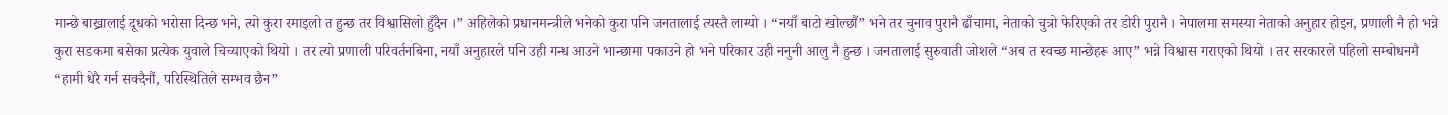मान्छे बाख्रालाई दूधको भरोसा दिन्छ भने, त्यो कुरा रमाइलो त हुन्छ तर विश्वासिलो हुँदैन ।” अहिलेको प्रधानमन्त्रीले भनेको कुरा पनि जनतालाई त्यस्तै लाग्यो । “नयाँ बाटो खोल्छौं” भने तर चुनाव पुरानै ढाँचामा, नेताको चुत्रो फेरिएको तर डोरी पुरानै । नेपालमा समस्या नेताको अनुहार होइन, प्रणाली नै हो भन्ने कुरा सडकमा बसेका प्रत्येक युवाले चिच्याएको थियो । तर त्यो प्रणाली परिवर्तनबिना, नयाँ अनुहारले पनि उही गन्ध आउने भान्छामा पकाउने हो भने परिकार उही ननुनी आलु नै हुन्छ । जनतालाई सुरुवाती जोशले “अब त स्वच्छ मान्छेहरू आए” भन्ने विश्वास गराएको थियो । तर सरकारले पहिलो सम्बोधनमै “हामी धेरै गर्न सक्दैनौं, परिस्थितिले सम्भव छैन”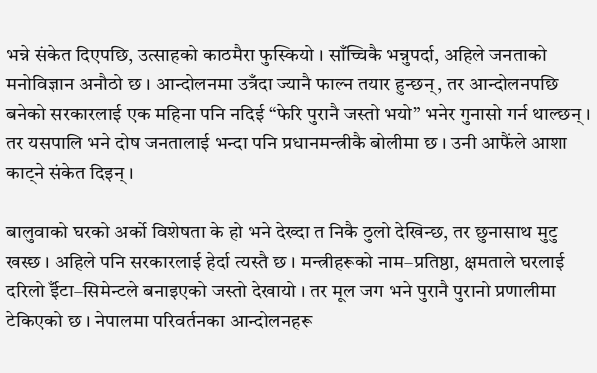भन्ने संकेत दिएपछि, उत्साहको काठमैरा फुस्कियो । साँच्चिकै भन्नुपर्दा, अहिले जनताको मनोविज्ञान अनौठो छ । आन्दोलनमा उत्रँदा ज्यानै फाल्न तयार हुन्छन्, तर आन्दोलनपछि बनेको सरकारलाई एक महिना पनि नदिई “फेरि पुरानै जस्तो भयो” भनेर गुनासो गर्न थाल्छन् । तर यसपालि भने दोष जनतालाई भन्दा पनि प्रधानमन्त्रीकै बोलीमा छ । उनी आफैंले आशा काट्ने संकेत दिइन् ।

बालुवाको घरको अर्को विशेषता के हो भने देख्दा त निकै ठुलो देखिन्छ, तर छुनासाथ मुटु खस्छ । अहिले पनि सरकारलाई हेर्दा त्यस्तै छ । मन्त्रीहरूको नाम–प्रतिष्ठा, क्षमताले घरलाई दरिलो ईँटा–सिमेन्टले बनाइएको जस्तो देखायो । तर मूल जग भने पुरानै पुरानो प्रणालीमा टेकिएको छ । नेपालमा परिवर्तनका आन्दोलनहरू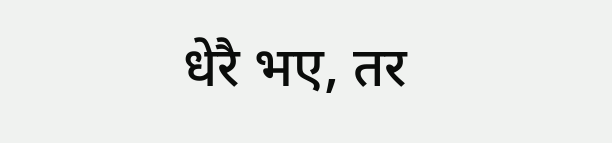धेरै भए, तर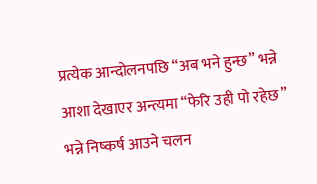प्रत्येक आन्दोलनपछि “अब भने हुन्छ” भन्ने आशा देखाएर अन्त्यमा “फेरि उही पो रहेछ” भन्ने निष्कर्ष आउने चलन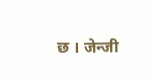छ । जेन्जी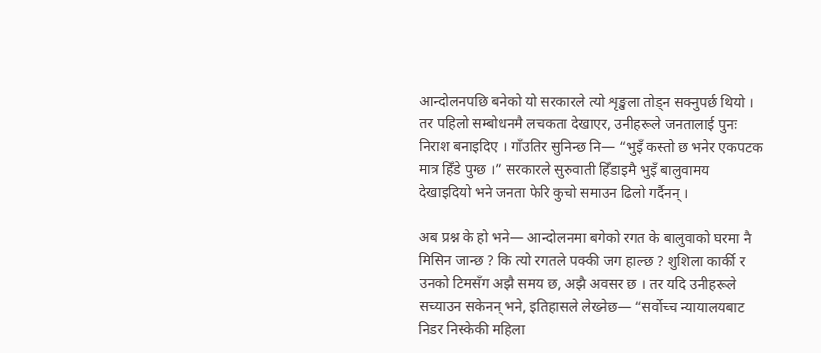आन्दोलनपछि बनेको यो सरकारले त्यो शृङ्खला तोड्न सक्नुपर्छ थियो । तर पहिलो सम्बोधनमै लचकता देखाएर, उनीहरूले जनतालाई पुनः निराश बनाइदिए । गाँउतिर सुनिन्छ नि— “भुइँ कस्तो छ भनेर एकपटक मात्र हिँडे पुग्छ ।” सरकारले सुरुवाती हिँडाइमै भुइँ बालुवामय देखाइदियो भने जनता फेरि कुचो समाउन ढिलो गर्दैनन् ।

अब प्रश्न के हो भने— आन्दोलनमा बगेको रगत के बालुवाको घरमा नै मिसिन जान्छ ? कि त्यो रगतले पक्की जग हाल्छ ? शुशिला कार्की र उनको टिमसँग अझै समय छ, अझै अवसर छ । तर यदि उनीहरूले सच्याउन सकेनन् भने, इतिहासले लेख्नेछ— “सर्वोच्च न्यायालयबाट निडर निस्केकी महिला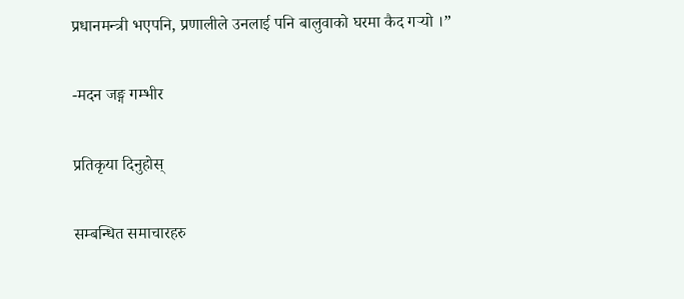प्रधानमन्त्री भएपनि, प्रणालीले उनलाई पनि बालुवाको घरमा कैद गर्‍यो ।”

-मदन जङ्ग गम्भीर

प्रतिकृया दिनुहोस्

सम्बन्धित समाचारहरु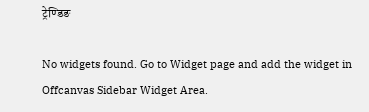ट्रेण्डिङ

No widgets found. Go to Widget page and add the widget in Offcanvas Sidebar Widget Area.